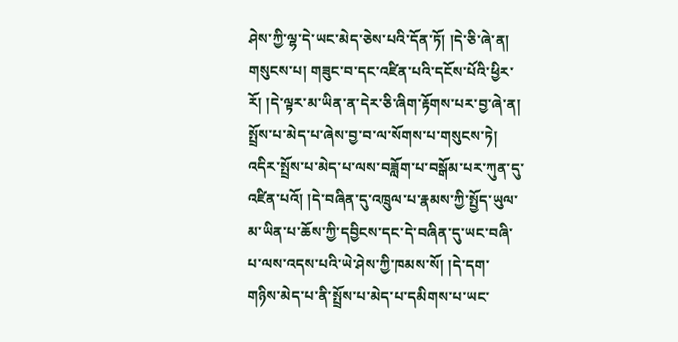ཤེས་ཀྱི་ལྷ་དེ་ཡང་མེད་ཅེས་པའི་དོན་ཏོ། །དེ་ཅི་ཞེ་ན། གསུངས་པ། གཟུང་བ་དང་འཛིན་པའི་དངོས་པོའི་ཕྱིར་རོ། །དེ་ལྟར་མ་ཡིན་ན་དེར་ཅི་ཞིག་རྟོགས་པར་བྱ་ཞེ་ན། སྤྲོས་པ་མེད་པ་ཞེས་བྱ་བ་ལ་སོགས་པ་གསུངས་ཏེ། འདིར་སྤྲོས་པ་མེད་པ་ལས་བཟློག་པ་བསྒོམ་པར་ཀུན་དུ་འཛིན་པའོ། །དེ་བཞིན་དུ་འཁྲུལ་པ་རྣམས་ཀྱི་སྤྱོད་ཡུལ་མ་ཡིན་པ་ཆོས་ཀྱི་དབྱིངས་དང་དེ་བཞིན་དུ་ཡང་བཞི་པ་ལས་འདས་པའི་ཡེ་ཤེས་ཀྱི་ཁམས་སོ། །དེ་དག་གཉིས་མེད་པ་ནི་སྤྲོས་པ་མེད་པ་དམིགས་པ་ཡང་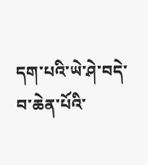དག་པའི་ཡེ་ཤེ་བདེ་བ་ཆེན་པོའི་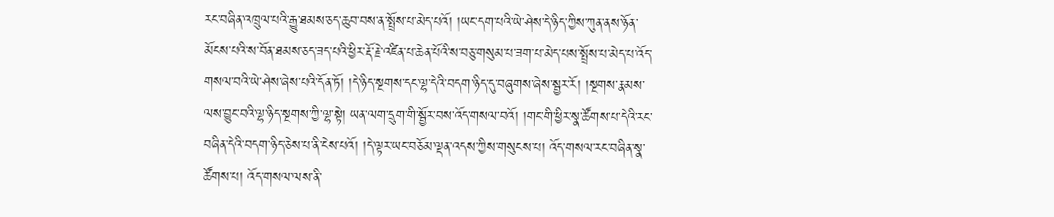རང་བཞིན་འཁྲུལ་པའི་རྒྱུ་ཐམས་ཅད་ཆུབ་བས་ན་སྤྲོས་པ་མེད་པའོ། །ཡང་དག་པའི་ཡེ་ཤེས་དེ་ཉིད་ཀྱིས་ཀུན་ནས་ཉོན་མོངས་པའི་ས་བོན་ཐམས་ཅད་ཟད་པའི་ཕྱིར་རྡོ་རྗེ་འཛིན་པ་ཆེན་པོའི་ས་བཅུ་གསུམ་པ་ཟག་པ་མེད་པས་སྤྲོས་པ་མེད་པ་འོད་གསལ་བའི་ཡེ་ཤེས་ཞེས་པའི་དོན་ཏོ། །དེ་ཉིད་སྔགས་དང་ལྷ་དེའི་བདག་ཉིད་དུ་བཞུགས་ཞེས་སྦྱར་རོ། །སྔགས་རྣམས་ལས་བྱུང་བའི་ལྷ་ཉིད་སྔགས་ཀྱི་ལྷ་སྟེ། ཡན་ལག་དྲུག་གི་སྦྱོར་བས་འོད་གསལ་བའོ། །གང་གི་ཕྱིར་སྣ་ཚོགས་པ་དེའི་རང་བཞིན་དེའི་བདག་ཉིད་ཅེས་པ་ནི་ངེས་པའོ། །དེ་ལྟར་ཡང་བཅོམ་ལྡན་འདས་ཀྱིས་གསུངས་པ། འོད་གསལ་རང་བཞིན་སྣ་ཚོགས་པ། འོད་གསལ་ལས་ནི་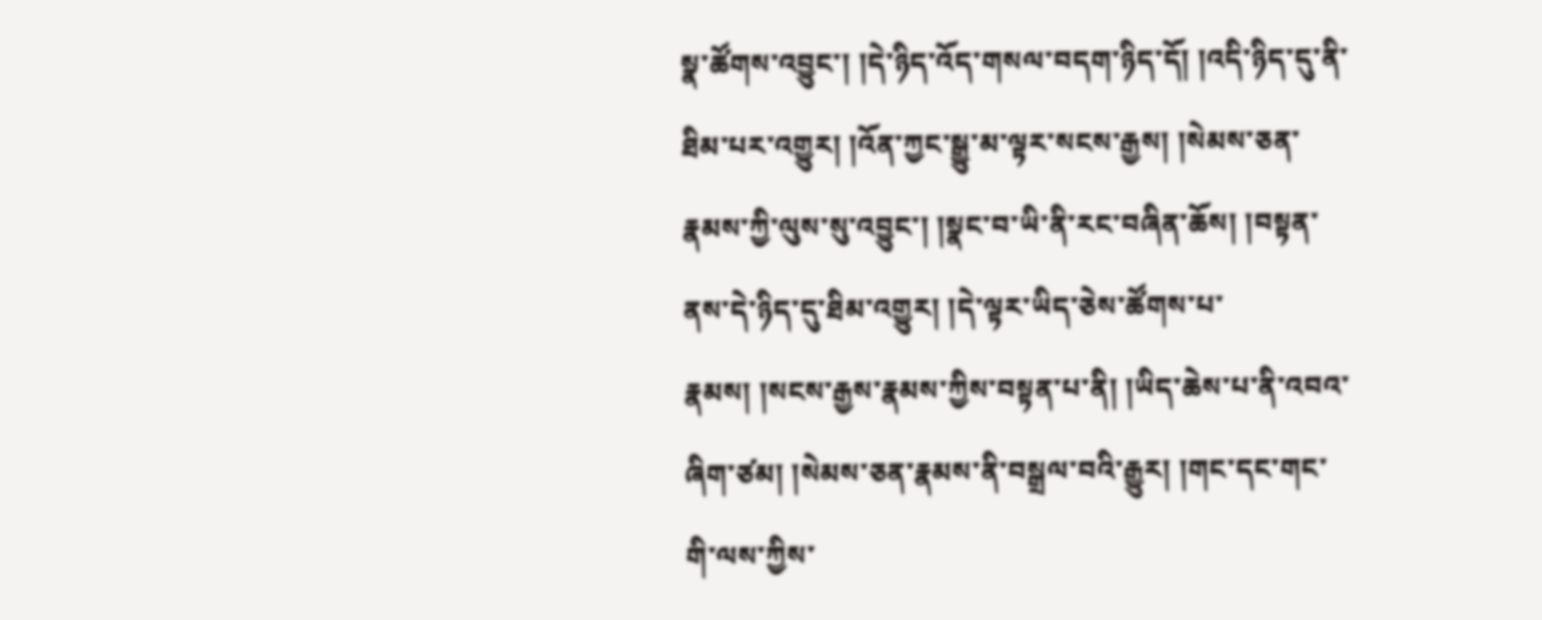སྣ་ཚོགས་འབྱུང་། །དེ་ཉིད་འོད་གསལ་བདག་ཉིད་དོ། །འདི་ཉིད་དུ་ནི་ཐིམ་པར་འགྱུར། །འོན་ཀྱང་སྒྱུ་མ་ལྟར་སངས་རྒྱས། །སེམས་ཅན་རྣམས་ཀྱི་ལུས་སུ་འབྱུང་། །སྣང་བ་ཡི་ནི་རང་བཞིན་ཆོས། །བསྟན་ནས་དེ་ཉིད་དུ་ཐིམ་འགྱུར། །དེ་ལྟར་ཡིད་ཅེས་ཚོགས་པ་རྣམས། །སངས་རྒྱས་རྣམས་ཀྱིས་བསྟན་པ་ནི། །ཡིད་ཆེས་པ་ནི་འབའ་ཞིག་ཙམ། །སེམས་ཅན་རྣམས་ནི་བསྒྲལ་བའི་རྒྱུར། །གང་དང་གང་གི་ལས་ཀྱིས་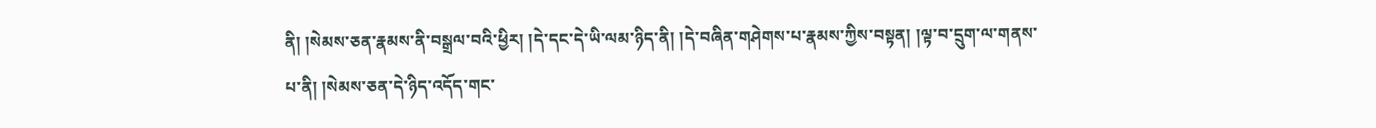ནི། །སེམས་ཅན་རྣམས་ནི་བསྒྲལ་བའི་ཕྱིར། །དེ་དང་དེ་ཡི་ལམ་ཉིད་ནི། །དེ་བཞིན་གཤེགས་པ་རྣམས་ཀྱིས་བསྟན། །ལྟ་བ་དྲུག་ལ་གནས་པ་ནི། །སེམས་ཅན་དེ་ཉིད་འདོད་གང་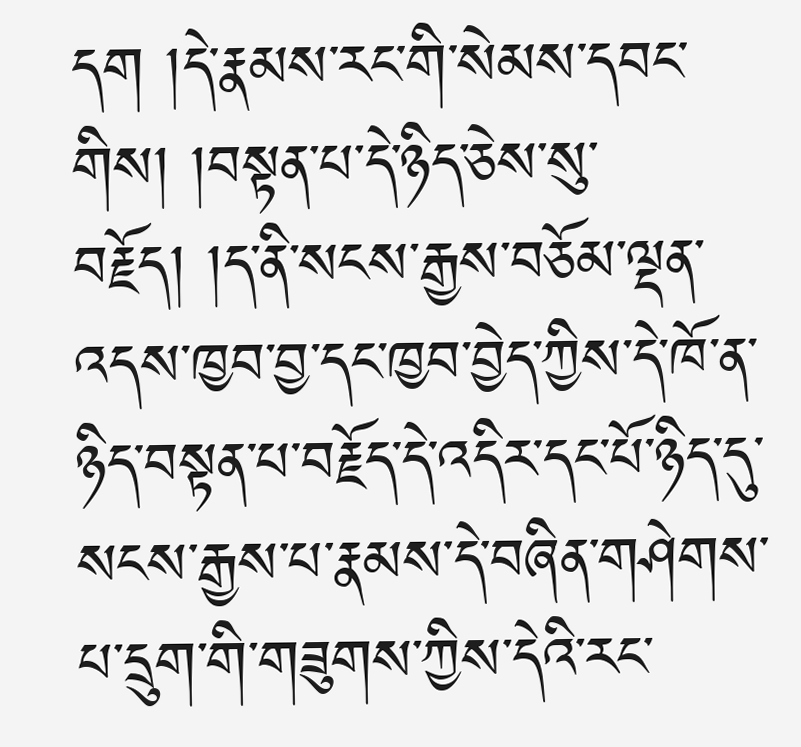དག །དེ་རྣམས་རང་གི་སེམས་དབང་གིས། །བསྟན་པ་དེ་ཉིད་ཅེས་སུ་བརྗོད། །ད་ནི་སངས་རྒྱས་བཅོམ་ལྡན་འདས་ཁྱབ་བྱ་དང་ཁྱབ་བྱེད་ཀྱིས་དེ་ཁོ་ན་ཉིད་བསྟན་པ་བརྗོད་དེ་འདིར་དང་པོ་ཉིད་དུ་སངས་རྒྱས་པ་རྣམས་དེ་བཞིན་གཤེགས་པ་དྲུག་གི་གཟུགས་ཀྱིས་དེའི་རང་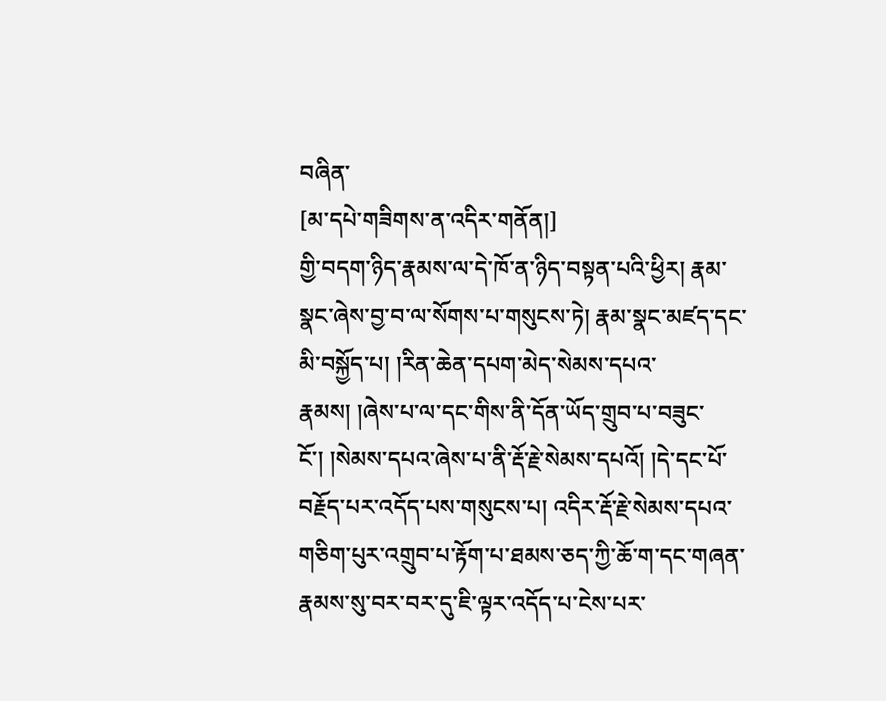བཞིན་
[མ་དཔེ་གཟིགས་ན་འདིར་གནོན།]
གྱི་བདག་ཉིད་རྣམས་ལ་དེ་ཁོ་ན་ཉིད་བསྟན་པའི་ཕྱིར། རྣམ་སྣང་ཞེས་བྱ་བ་ལ་སོགས་པ་གསུངས་ཏེ། རྣམ་སྣང་མཛད་དང་མི་བསྐྱོད་པ། །རིན་ཆེན་དཔག་མེད་སེམས་དཔའ་རྣམས། །ཞེས་པ་ལ་དང་གིས་ནི་དོན་ཡོད་གྲུབ་པ་བཟུང་ངོ་། །སེམས་དཔའ་ཞེས་པ་ནི་རྡོ་རྗེ་སེམས་དཔའོ། །དེ་དང་པོ་བརྗོད་པར་འདོད་པས་གསུངས་པ། འདིར་རྡོ་རྗེ་སེམས་དཔའ་གཅིག་པུར་འགྲུབ་པ་རྟོག་པ་ཐམས་ཅད་ཀྱི་ཆོ་ག་དང་གཞན་རྣམས་སུ་བར་བར་དུ་ཇི་ལྟར་འདོད་པ་ངེས་པར་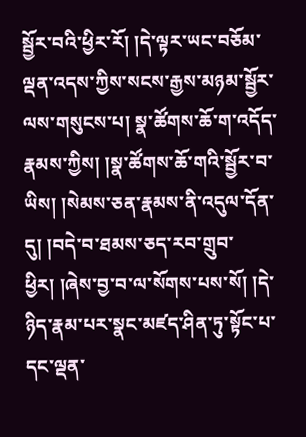སྦྱོར་བའི་ཕྱིར་རོ། །དེ་ལྟར་ཡང་བཅོམ་ལྡན་འདས་ཀྱིས་སངས་རྒྱས་མཉམ་སྦྱོར་ལས་གསུངས་པ། སྣ་ཚོགས་ཆོ་ག་འདོད་རྣམས་ཀྱིས། །སྣ་ཚོགས་ཆོ་གའི་སྦྱོར་བ་ཡིས། །སེམས་ཅན་རྣམས་ནི་འདུལ་དོན་དུ། །བདེ་བ་ཐམས་ཅད་རབ་གྲུབ་ཕྱིར། །ཞེས་བྱ་བ་ལ་སོགས་པས་སོ། །དེ་ཉིད་རྣམ་པར་སྣང་མཛད་ཤིན་ཏུ་སྟོང་པ་དང་ལྡན་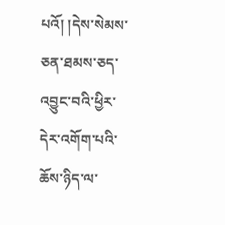པའོ། །དེས་སེམས་ཅན་ཐམས་ཅད་འབྱུང་བའི་ཕྱིར་དེར་འགོག་པའི་ཆོས་ཉིད་ལ་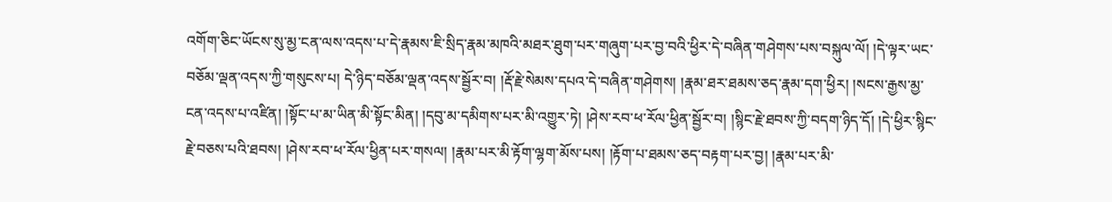འགོག་ཅིང་ཡོངས་སུ་མྱ་ངན་ལས་འདས་པ་དེ་རྣམས་ཇི་སྲིད་རྣམ་མཁའི་མཐར་ཐུག་པར་གཞུག་པར་བྱ་བའི་ཕྱིར་དེ་བཞིན་གཤེགས་པས་བསྐུལ་ལོ། །དེ་ལྟར་ཡང་བཅོམ་ལྡན་འདས་ཀྱི་གསུངས་པ། དེ་ཉིད་བཅོམ་ལྡན་འདས་སྦྱོར་བ། །རྡོ་རྗེ་སེམས་དཔའ་དེ་བཞིན་གཤེགས། །རྣམ་ཐར་ཐམས་ཅད་རྣམ་དག་ཕྱིར། །སངས་རྒྱས་མྱ་ངན་འདས་པ་འཛིན། །སྟོང་པ་མ་ཡིན་མི་སྟོང་མིན། །དབུ་མ་དམིགས་པར་མི་འགྱུར་ཏེ། །ཤེས་རབ་ཕ་རོལ་ཕྱིན་སྦྱོར་བ། །སྙིང་རྗེ་ཐབས་ཀྱི་བདག་ཉིད་དོ། །དེ་ཕྱིར་སྙིང་རྗེ་བཅས་པའི་ཐབས། །ཤེས་རབ་ཕ་རོལ་ཕྱིན་པར་གསལ། །རྣམ་པར་མི་རྟོག་ལྷག་མོས་པས། །རྟོག་པ་ཐམས་ཅད་བརྟག་པར་བྱ། །རྣམ་པར་མི་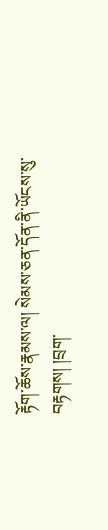རྟོག་ཆོས་རྣམས་ལ། སེམས་ཅན་དོན་ནི་ཡོངས་སུ་བརྟགས། །བྲག་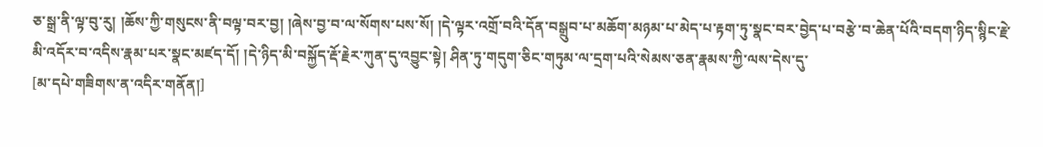ཅ་སྒྲ་ནི་ལྟ་བུ་རུ། །ཆོས་ཀྱི་གསུངས་ནི་བལྟ་བར་བྱ། །ཞེས་བྱ་བ་ལ་སོགས་པས་སོ། །དེ་ལྟར་འགྲོ་བའི་དོན་བསྒྲུབ་པ་མཆོག་མཉམ་པ་མེད་པ་རྟག་ཏུ་སྣང་བར་བྱེད་པ་བརྩེ་བ་ཆེན་པོའི་བདག་ཉིད་སྙིང་རྗེ་མི་འདོར་བ་འདིས་རྣམ་པར་སྣང་མཛད་དོ། །དེ་ཉིད་མི་བསྐྱོད་རྡོ་རྗེར་ཀུན་དུ་འབྱུང་སྟེ། ཤིན་ཏུ་གདུག་ཅིང་གཏུམ་ལ་དྲག་པའི་སེམས་ཅན་རྣམས་ཀྱི་ལས་དེས་དུ་
[མ་དཔེ་གཟིགས་ན་འདིར་གནོན།]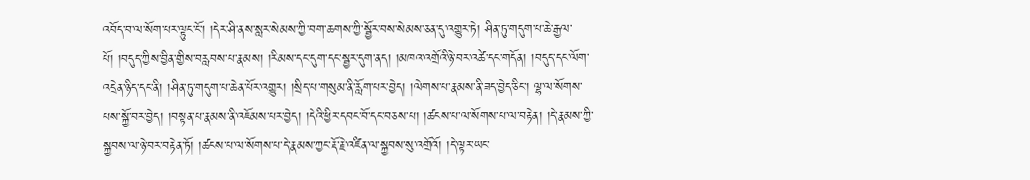འབོད་བ་ལ་སོག་པར་ལྟུང་ངོ་། །དེར་ཤི་ནས་སླར་སེམས་ཀྱི་བག་ཆགས་ཀྱི་སྦྱོར་བས་སེམས་ཅན་དུ་འགྱུར་ཏེ། ཤིན་ཏུ་གདུག་པ་ཆེ་རྒྱལ་པོ། །བདུད་ཀྱིས་བྱིན་གྱིས་བརླབས་པ་རྣམས། །རིམས་དང་དུག་དང་སྦྱར་དུག་ནད། །མཁའ་འགྲོའི་ཉེ་བར་འཚེ་དང་གདོན། །བདུད་དང་ལོག་འདྲེན་ཉིད་དང་ནི། །ཤིན་ཏུ་གདུག་པ་ཆེན་པོར་འགྱུར། །སྲིད་པ་གསུམ་ནི་རློག་པར་བྱེད། །ལེགས་པ་རྣམས་ནི་ཟད་བྱེད་ཅིང་། ལྷ་ལ་སོགས་པས་སྐྱོ་བར་བྱེད། །བསྟན་པ་རྣམས་ནི་འཇོམས་པར་བྱེད། །དེའི་ཕྱིར་དབང་བོ་དང་བཅས་པ། །ཚངས་པ་ལ་སོགས་པ་ལ་བརྟེན། །དེ་རྣམས་ཀྱི་སྐྱབས་ལ་ཉེ་བར་བརྟེན་ཏོ། །ཚངས་པ་ལ་སོགས་པ་དེ་རྣམས་ཀྱང་རྡོ་རྗེ་འཛིན་ལ་སྐྱབས་སུ་འགྲོའོ། །དེ་ལྟར་ཡང་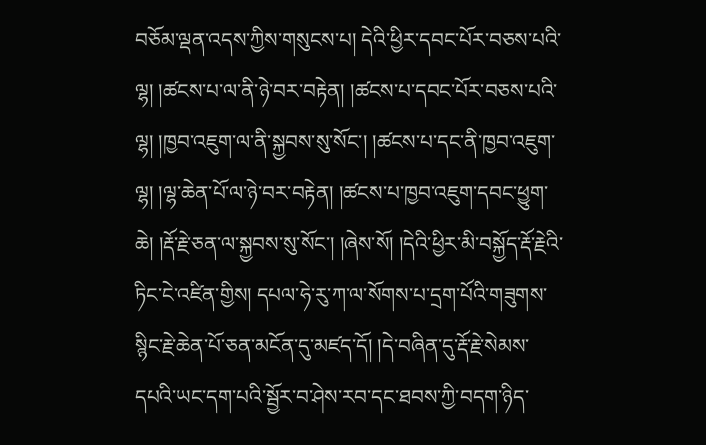བཅོམ་ལྡན་འདས་ཀྱིས་གསུངས་པ། དེའི་ཕྱིར་དབང་པོར་བཅས་པའི་ལྷ། །ཚངས་པ་ལ་ནི་ཉེ་བར་བརྟེན། །ཚངས་པ་དབང་པོར་བཅས་པའི་ལྷ། །ཁྱབ་འཇུག་ལ་ནི་སྐྱབས་སུ་སོང་། །ཚངས་པ་དང་ནི་ཁྱབ་འཇུག་ལྷ། །ལྷ་ཆེན་པོ་ལ་ཉེ་བར་བརྟེན། །ཚངས་པ་ཁྱབ་འཇུག་དབང་ཕྱུག་ཆེ། །རྡོ་རྗེ་ཅན་ལ་སྐྱབས་སུ་སོང་། །ཞེས་སོ། །དེའི་ཕྱིར་མི་བསྐྱོད་རྡོ་རྗེའི་ཏིང་ངེ་འཛིན་གྱིས། དཔལ་ཧེ་རུ་ཀ་ལ་སོགས་པ་དྲག་པོའི་གཟུགས་སྙིང་རྗེ་ཆེན་པོ་ཅན་མངོན་དུ་མཛད་དོ། །དེ་བཞིན་དུ་རྡོ་རྗེ་སེམས་དཔའི་ཡང་དག་པའི་སྦྱོར་བ་ཤེས་རབ་དང་ཐབས་ཀྱི་བདག་ཉིད་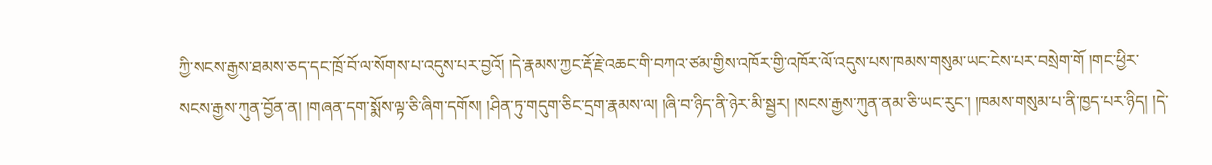ཀྱི་སངས་རྒྱས་ཐམས་ཅད་དང་ཁྲོ་བོ་ལ་སོགས་པ་འདུས་པར་བྱའོ། །དེ་རྣམས་ཀྱང་རྡོ་རྗེ་འཆང་གི་བཀའ་ཙམ་གྱིས་འཁོར་གྱི་འཁོར་ལོ་འདུས་པས་ཁམས་གསུམ་ཡང་ངེས་པར་བསྲེག་གོ །གང་ཕྱིར་སངས་རྒྱས་ཀུན་བྱོན་ན། །གཞན་དག་སྨོས་ལྟ་ཅི་ཞིག་དགོས། །ཤིན་ཏུ་གདུག་ཅིང་དྲག་རྣམས་ལ། །ཞི་བ་ཉིད་ནི་ཉེར་མི་སྦྱར། །སངས་རྒྱས་ཀུན་ནམ་ཅི་ཡང་རུང་། །ཁམས་གསུམ་པ་ནི་ཁྱད་པར་ཉིད། །དེ་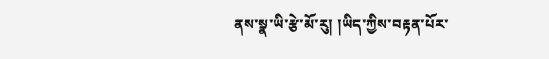ནས་སྣ་ཡི་རྩེ་མོ་རུ། །ཡིད་ཀྱིས་བརྟན་པོར་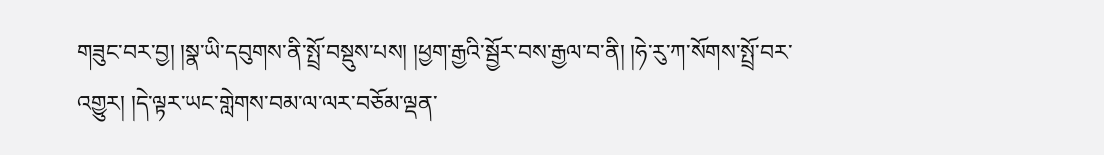གཟུང་བར་བྱ། །སྣ་ཡི་དབུགས་ནི་སྤྲོ་བསྡུས་པས། །ཕྱག་རྒྱའི་སྦྱོར་བས་རྒྱལ་བ་ནི། །ཧེ་རུ་ཀ་སོགས་སྤྲོ་བར་འགྱུར། །དེ་ལྟར་ཡང་གླེགས་བམ་ལ་ལར་བཅོམ་ལྡན་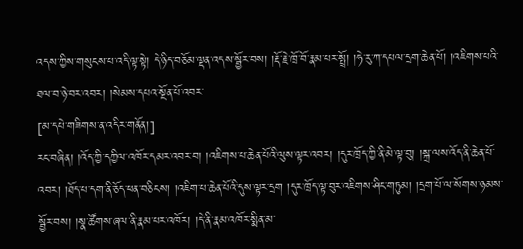འདས་ཀྱིས་གསུངས་པ་འདི་ལྟ་སྟེ། དེ་ཉིད་བཅོམ་ལྡན་འདས་སྦྱོར་བས། །རྡོ་རྗེ་ཁྲོ་བོ་རྣམ་པར་སྤྲོ། །ཧེ་རུ་ཀ་དཔལ་དྲག་ཆེན་པོ། །འཇིགས་པའི་ཐལ་བ་ཉེ་བར་འབར། །སེམས་དཔའ་སྔོན་པོ་འབར་
[མ་དཔེ་གཟིགས་ན་འདིར་གནོན།]
རང་བཞིན། །འོད་ཀྱི་དཀྱིལ་འཁོར་དམར་འབར་བ། །འཇིགས་པ་ཆེན་པོའི་ལུས་ལྟར་འབར། །དུར་ཁྲོད་ཀྱི་ནི་མེ་ལྟ་བུ། །སྐྲ་ལས་འོད་ནི་ཆེན་པོ་འབར། །ཐོད་པ་དག་ནི་ཅོད་ཕན་བཅིངས། །འཇིག་པ་ཆེན་པོའི་དུས་ལྟར་དྲག །དུར་ཁྲོད་ལྟ་བུར་འཇིགས་ཤིང་གཏུམ། །དྲག་པོ་ལ་སོགས་ཉམས་སྦྱོར་བས། །སྣ་ཚོགས་ཞལ་ནི་རྣམ་པར་འཁོར། །དེ་ནི་རྣམ་འཁོར་སྨིན་མ་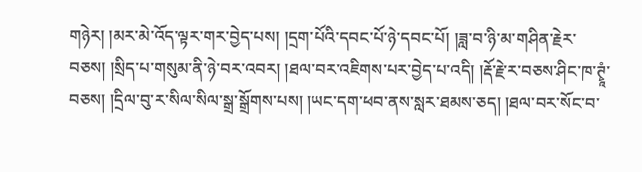གཉེར། །མར་མེ་འོད་ལྟར་གར་བྱེད་པས། །དྲག་པོའི་དབང་པོ་ཉེ་དབང་པོ། །ཟླ་བ་ཉི་མ་གཤིན་རྗེར་བཅས། །སྲིད་པ་གསུམ་ནི་ཉེ་བར་འབར། །ཐལ་བར་འཇིགས་པར་བྱེད་པ་འདི། །རྡོ་རྗེ་ར་བཅས་ཤིང་ཁ་ཊྭཱཾ་བཅས། །དྲིལ་བུ་ར་སིལ་སིལ་སྒྲ་སྒྲོགས་པས། །ཡང་དག་ཕབ་ནས་སླར་ཐམས་ཅད། །ཐལ་བར་སོང་བ་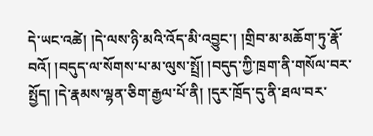དེ་ཡང་འཚེ། །དེ་ལས་ཉི་མའི་འོད་མི་འབྱུང་། །གྲིབ་མ་མཆོག་ཏུ་རྣོ་བའོ། །བདུད་ལ་སོགས་པ་མ་ལུས་སྤྲོ། །བདུད་ཀྱི་ཁྲག་ནི་གསོལ་བར་སྤྱོད། །དེ་རྣམས་ལྷན་ཅིག་རྒྱལ་པོ་ནི། །དུར་ཁྲོད་དུ་ནི་ཐལ་བར་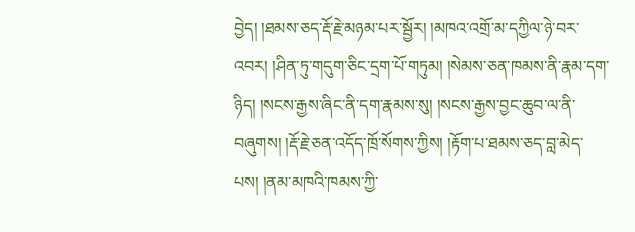བྱེད། །ཐམས་ཅད་རྡོ་རྗེ་མཉམ་པར་སྦྱོར། །མཁའ་འགྲོ་མ་དཀྱིལ་ཉེ་བར་འབར། །ཤིན་ཏུ་གདུག་ཅིང་དྲག་པོ་གཏུམ། །སེམས་ཅན་ཁམས་ནི་རྣམ་དག་ཉིད། །སངས་རྒྱས་ཞིང་ནི་དག་རྣམས་སུ། །སངས་རྒྱས་བྱང་ཆུབ་ལ་ནི་བཞུགས། །རྡོ་རྗེ་ཅན་འདོད་ཁྲོ་སོགས་ཀྱིས། །རྟོག་པ་ཐམས་ཅད་བླ་མེད་པས། །ནམ་མཁའི་ཁམས་ཀྱི་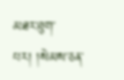མཐར་ཐུག་པར། །སེམས་ཅན་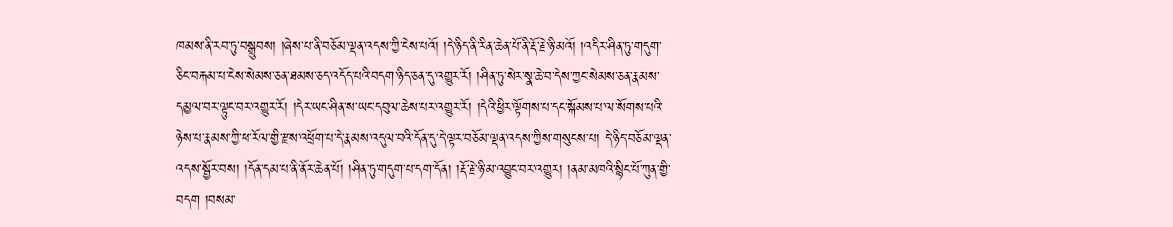ཁམས་ནི་རབ་ཏུ་བསྒྲུབས། །ཞེས་པ་ནི་བཅོམ་ལྡན་འདས་ཀྱི་ངེས་པའོ། །དེ་ཉིད་ནི་རིན་ཆེན་པོ་ནི་རྡོ་རྗེ་ཉི་མའོ། །འདིར་ཤིན་ཏུ་གདུག་ཅིང་བརྐམ་པ་ངེས་སེམས་ཅན་ཐམས་ཅད་འདོད་པའི་བདག་ཉིད་ཅན་དུ་འགྱུར་རོ། །ཤིན་ཏུ་སེར་སྣ་ཆེ་བ་དེས་ཀྱང་སེམས་ཅན་རྣམས་དམྱལ་བར་ལྟུང་བར་འགྱུར་རོ། །དེར་ཡང་ཤིན་ས་ཡང་དབུལ་ཆེས་པར་འགྱུར་རོ། །དེའི་ཕྱིར་ལྟོགས་པ་དང་སྐོམས་པ་ལ་སོགས་པའི་ཉེས་པ་རྣམས་ཀྱི་ཕ་རོལ་གྱི་རྫས་འཕྲོག་པ་དེ་རྣམས་འདུལ་བའི་དོན་དུ་དེ་ལྟར་བཅོམ་ལྡན་འདས་ཀྱིས་གསུངས་པ། དེ་ཉིད་བཅོམ་ལྡན་འདས་སྦྱོར་བས། །དོན་དམ་པ་ནི་ནོར་ཆེན་པོ། །ཤིན་ཏུ་གདུག་པ་དག་དོན། །རྡོ་རྗེ་ཉི་མ་འབྱུང་བར་འགྱུར། །ནམ་མཁའི་སྙིང་པོ་ཀུན་གྱི་བདག །བསམ་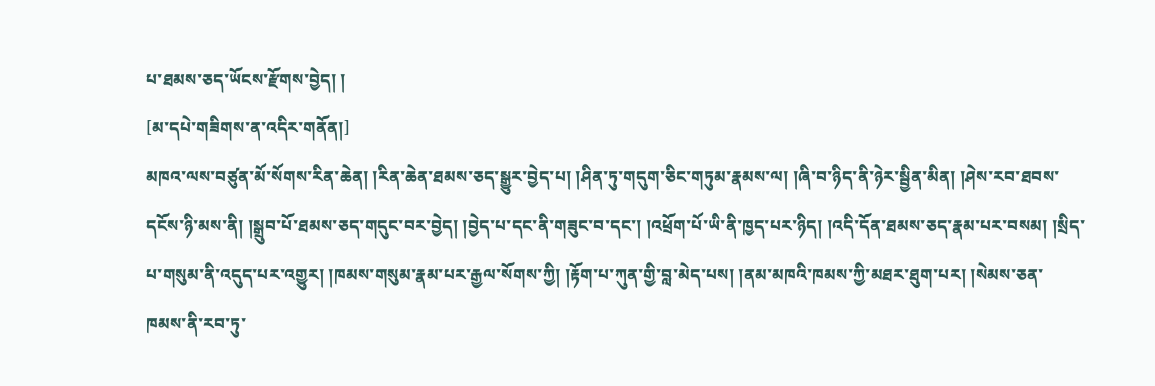པ་ཐམས་ཅད་ཡོངས་རྫོགས་བྱེད། །
[མ་དཔེ་གཟིགས་ན་འདིར་གནོན།]
མཁའ་ལས་བཙུན་མོ་སོགས་རིན་ཆེན། །རིན་ཆེན་ཐམས་ཅད་སྒྱུར་བྱེད་པ། །ཤིན་ཏུ་གདུག་ཅིང་གཏུམ་རྣམས་ལ། །ཞི་བ་ཉིད་ནི་ཉེར་སྦྱིན་མིན། །ཤེས་རབ་ཐབས་དངོས་ཉི་མས་ནི། །སྒྲུབ་པོ་ཐམས་ཅད་གདུང་བར་བྱེད། །བྱེད་པ་དང་ནི་གཟུང་བ་དང་། །འཕྲོག་པོ་ཡི་ནི་ཁྱད་པར་ཉིད། །འདི་དོན་ཐམས་ཅད་རྣམ་པར་བསམ། །སྲིད་པ་གསུམ་ནི་འདུད་པར་འགྱུར། །ཁམས་གསུམ་རྣམ་པར་རྒྱལ་སོགས་ཀྱི། །རྟོག་པ་ཀུན་གྱི་བླ་མེད་པས། །ནམ་མཁའི་ཁམས་ཀྱི་མཐར་ཐུག་པར། །སེམས་ཅན་ཁམས་ནི་རབ་ཏུ་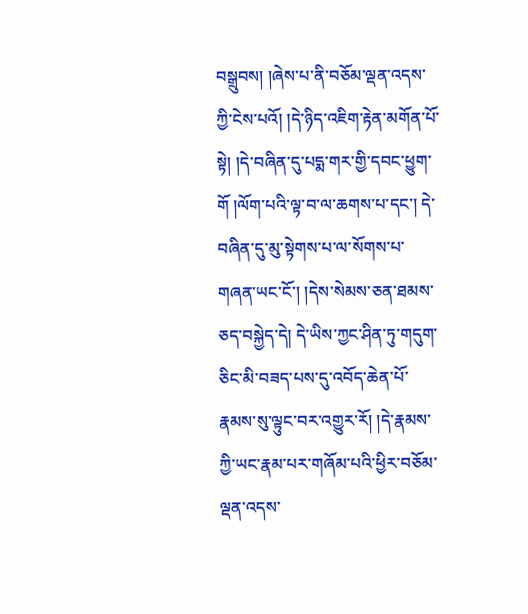བསྒྲུབས། །ཞེས་པ་ནི་བཅོམ་ལྡན་འདས་ཀྱི་ངེས་པའོ། །དེ་ཉིད་འཇིག་རྟེན་མགོན་པོ་སྟེ། །དེ་བཞིན་དུ་པདྨ་གར་གྱི་དབང་ཕྱུག་གོ །ལོག་པའི་ལྟ་བ་ལ་ཆགས་པ་དང་། དེ་བཞིན་དུ་མུ་སྟེགས་པ་ལ་སོགས་པ་གཞན་ཡང་ངོ་། །དེས་སེམས་ཅན་ཐམས་ཅད་བསྐྱེད་དེ། དེ་ཡིས་ཀྱང་ཤིན་ཏུ་གདུག་ཅིང་མི་བཟད་པས་དུ་འབོད་ཆེན་པོ་རྣམས་སུ་ལྟུང་བར་འགྱུར་རོ། །དེ་རྣམས་ཀྱི་ཡང་རྣམ་པར་གཞོམ་པའི་ཕྱིར་བཅོམ་ལྡན་འདས་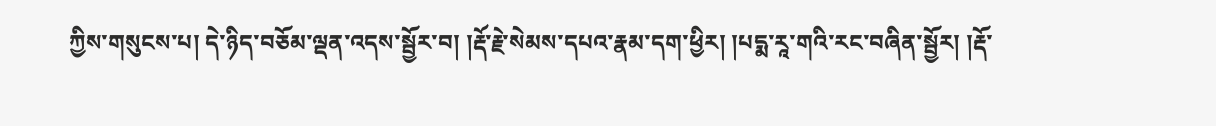ཀྱིས་གསུངས་པ། དེ་ཉིད་བཅོམ་ལྡན་འདས་སྦྱོར་བ། །རྡོ་རྗེ་སེམས་དཔའ་རྣམ་དག་ཕྱིར། །པདྨ་རཱ་གའི་རང་བཞིན་སྦྱོར། །རྡོ་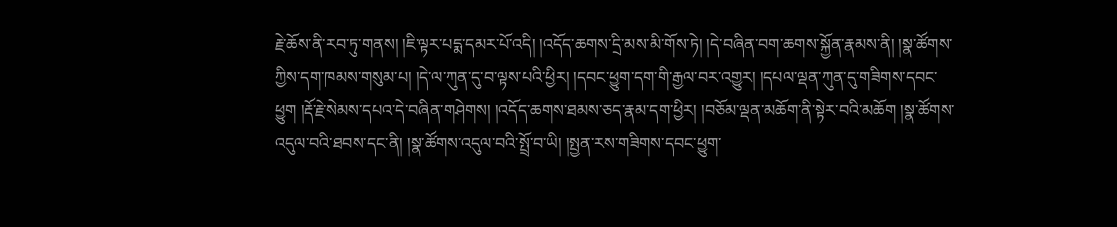རྗེ་ཆོས་ནི་རབ་ཏུ་གནས། །ཇི་ལྟར་པདྨ་དམར་པོ་འདི། །འདོད་ཆགས་དྲི་མས་མི་གོས་ཏེ། །དེ་བཞིན་བག་ཆགས་སྐྱོན་རྣམས་ནི། །སྣ་ཚོགས་ཀྱིས་དག་ཁམས་གསུམ་པ། །དེ་ལ་ཀུན་དུ་བ་ལྟས་པའི་ཕྱིར། །དབང་ཕྱུག་དག་གི་རྒྱལ་བར་འགྱུར། །དཔལ་ལྡན་ཀུན་དུ་གཟིགས་དབང་ཕྱུག །རྡོ་རྗེ་སེམས་དཔའ་དེ་བཞིན་གཤེགས། །འདོད་ཆགས་ཐམས་ཅད་རྣམ་དག་ཕྱིར། །བཅོམ་ལྡན་མཆོག་ནི་སྟེར་བའི་མཆོག །སྣ་ཚོགས་འདུལ་བའི་ཐབས་དང་ནི། །སྣ་ཚོགས་འདུལ་བའི་སྤྲོ་བ་ཡི། །སྤྱན་རས་གཟིགས་དབང་ཕྱུག་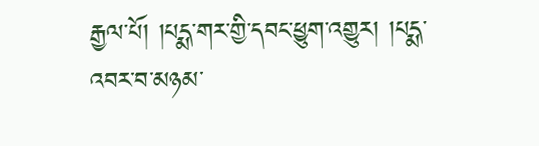རྒྱལ་པོ། །པདྨ་གར་གྱི་དབང་ཕྱུག་འགྱུར། །པདྨ་འབར་བ་མཉམ་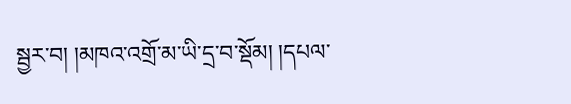སྦྱར་བ། །མཁའ་འགྲོ་མ་ཡི་དྲ་བ་སྡོམ། །དཔལ་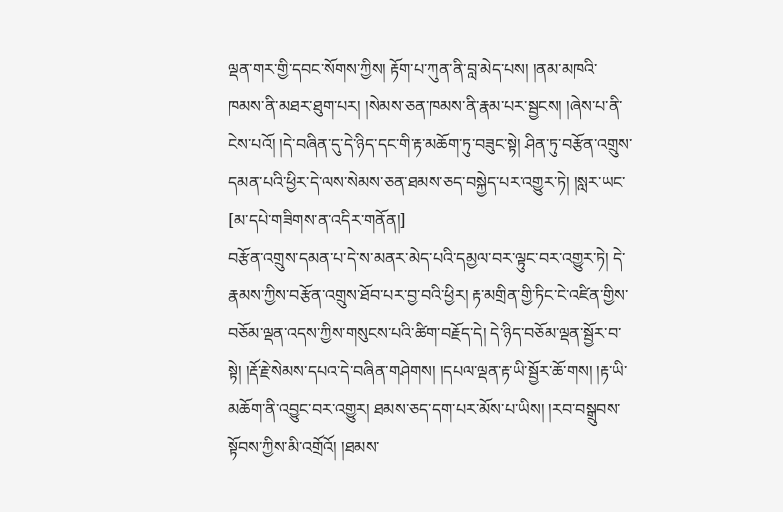ལྡན་གར་གྱི་དབང་སོགས་ཀྱིས། རྟོག་པ་ཀུན་ནི་བླ་མེད་པས། །ནམ་མཁའི་ཁམས་ནི་མཐར་ཐུག་པར། །སེམས་ཅན་ཁམས་ནི་རྣམ་པར་སྦྱངས། །ཞེས་པ་ནི་ངེས་པའོ། །དེ་བཞིན་དུ་དེ་ཉིད་དང་གི་རྟ་མཆོག་ཏུ་བཟུང་སྟེ། ཤིན་ཏུ་བརྩོན་འགྲུས་དམན་པའི་ཕྱིར་དེ་ལས་སེམས་ཅན་ཐམས་ཅད་བསྐྱེད་པར་འགྱུར་ཏེ། །སླར་ཡང་
[མ་དཔེ་གཟིགས་ན་འདིར་གནོན།]
བརྩོན་འགྲུས་དམན་པ་དེ་ས་མནར་མེད་པའི་དམྱལ་བར་ལྟུང་བར་འགྱུར་ཏེ། དེ་རྣམས་ཀྱིས་བརྩོན་འགྲུས་ཐོབ་པར་བྱ་བའི་ཕྱིར། རྟ་མགྲིན་གྱི་ཏིང་ངེ་འཛིན་གྱིས་བཅོམ་ལྡན་འདས་ཀྱིས་གསུངས་པའི་ཚིག་བརྗོད་དེ། དེ་ཉིད་བཅོམ་ལྡན་སྦྱོར་བ་སྟེ། །རྡོ་རྗེ་སེམས་དཔའ་དེ་བཞིན་གཤེགས། །དཔལ་ལྡན་རྟ་ཡི་སྦྱོར་ཆོ་གས། །རྟ་ཡི་མཆོག་ནི་འབྱུང་བར་འགྱུར། ཐམས་ཅད་དག་པར་མོས་པ་ཡིས། །རབ་བསྒྲུབས་སྟོབས་ཀྱིས་མི་འགྲོའོ། །ཐམས་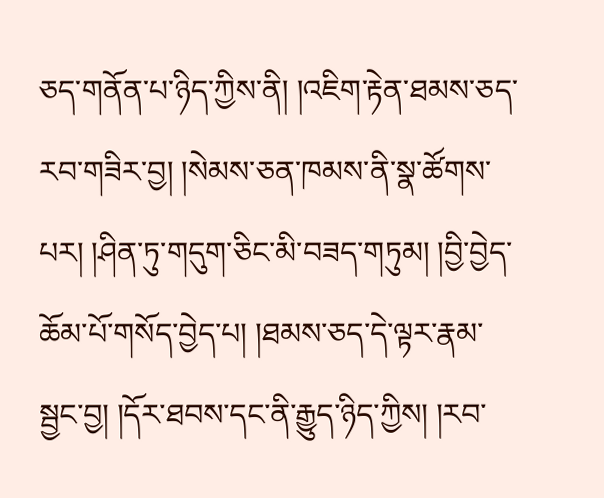ཅད་གནོན་པ་ཉིད་ཀྱིས་ནི། །འཇིག་རྟེན་ཐམས་ཅད་རབ་གཟིར་བྱ། །སེམས་ཅན་ཁམས་ནི་སྣ་ཚོགས་པར། །ཤིན་ཏུ་གདུག་ཅིང་མི་བཟད་གཏུམ། །བྱི་བྱེད་ཆོམ་པོ་གསོད་བྱེད་པ། །ཐམས་ཅད་དེ་ལྟར་རྣམ་སྦྱང་བྱ། །དོར་ཐབས་དང་ནི་རྒྱུད་ཉིད་ཀྱིས། །རབ་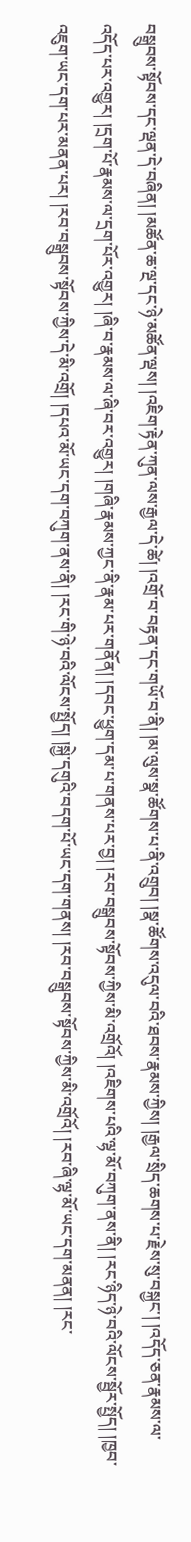བསྒྲུབས་སྟོབས་དང་ལྡན་དེ་བཞིན། །མཚོན་ཆ་ལྔ་དང་ཉེ་མཚོན་ལྡས། །འཇིག་རྟེན་ཀུན་ལས་རྒྱལ་དེ་ཚེ། །འགྲོ་བ་བརྟན་དང་གཡོ་བ་ནི། །མ་ལུས་སྣ་ཚོགས་པ་ནི་འགྲུབ། །སྣ་ཚོགས་འདུལ་བའི་ཐབས་རྣམས་ཀྱིས། །རྒྱལ་སྲིད་ཆགས་པ་རྗེས་སུ་བསྐྱང་། །འདོད་ཅན་རྣམས་ལ་འདོད་པར་འགྱུར། །དྲག་པོ་རྣམས་ལ་དྲག་པོར་འགྱུར། །ཞི་བ་རྣམས་ལ་ཞི་བར་འགྱུར། །གཞི་རྣམས་ཀྱང་ནི་རྣམ་པར་གནོན། །དབང་ཕྱུག་དམ་པ་གནས་པར་བྱ། །རབ་བསྒྲུབས་སྟོབས་ཀྱིས་མི་འགྲོའོ། །འཇིགས་པའི་ལྷ་མོ་བཀུག་ནས་ནི། །རང་ཉིད་ཉེ་བའི་ལོངས་སྦྱོར་སྤྱོད། །ཁྱབ་འཇུག་ཡང་དག་པར་མནན་པར། །རབ་བསྒྲུབས་སྟོབས་ཀྱིས་དེ་མི་འགྲོ། །དཔའ་མོ་ཡང་དག་བཀུག་ནས་ནི། །རང་གི་ཉེ་བའི་ལོངས་སྤྱོད། །སྐྱེ་དགུའི་བདག་པོ་ཡང་དག་གནས། །རབ་བསྒྲུབས་སྟོབས་ཀྱིས་མི་འགྲོའོ། །རབ་ཞི་ལྷ་མོ་ཡང་དག་མནན། །རང་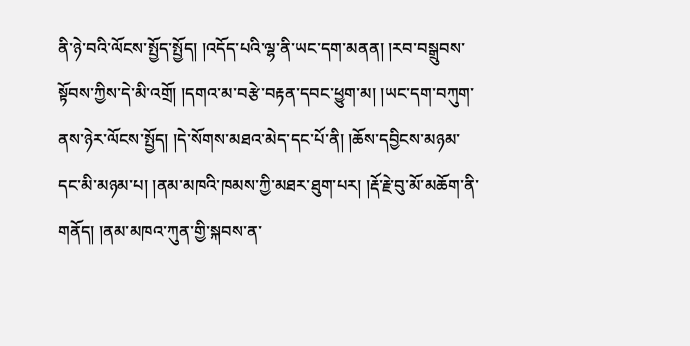ནི་ཉེ་བའི་ལོངས་སྤྱོད་སྤྱོད། །འདོད་པའི་ལྷ་ནི་ཡང་དག་མནན། །རབ་བསྒྲུབས་སྟོབས་ཀྱིས་དེ་མི་འགྲོ། །དགའ་མ་བརྩེ་བརྟན་དབང་ཕྱུག་མ། །ཡང་དག་བཀུག་ནས་ཉེར་ལོངས་སྤྱོད། །དེ་སོགས་མཐའ་མེད་དང་པོ་ནི། །ཆོས་དབྱིངས་མཉམ་དང་མི་མཉམ་པ། །ནམ་མཁའི་ཁམས་ཀྱི་མཐར་ཐུག་པར། །རྡོ་རྗེ་བུ་མོ་མཆོག་ནི་གནོད། །ནམ་མཁའ་ཀུན་གྱི་སྐབས་ན་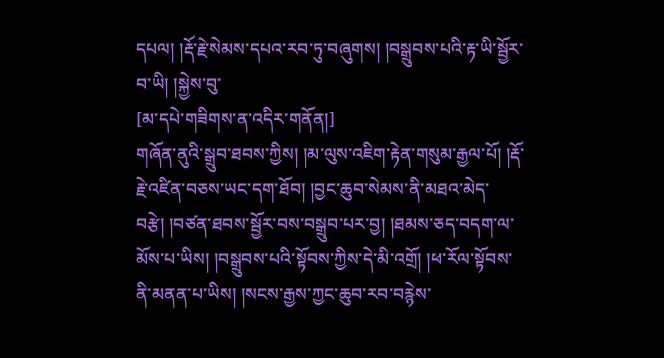དཔལ། །རྡོ་རྗེ་སེམས་དཔའ་རབ་ཏུ་བཞུགས། །བསྒྲུབས་པའི་རྟ་ཡི་སྦྱོར་བ་ཡི། །སྐྱེས་བུ་
[མ་དཔེ་གཟིགས་ན་འདིར་གནོན།]
གཞོན་ནུའི་སྒྲུབ་ཐབས་ཀྱིས། །མ་ལུས་འཇིག་རྟེན་གསུམ་རྒྱལ་པོ། །རྡོ་རྗེ་འཛིན་བཅས་ཡང་དག་ཐོབ། །བྱང་ཆུབ་སེམས་ནི་མཐའ་མེད་བརྩེ། །བཙན་ཐབས་སྦྱོར་བས་བསྒྲུབ་པར་བྱ། །ཐམས་ཅད་བདག་ལ་མོས་པ་ཡིས། །བསྒྲུབས་པའི་སྟོབས་ཀྱིས་དེ་མི་འགྲོ། །ཕ་རོལ་སྟོབས་ནི་མནན་པ་ཡིས། །སངས་རྒྱས་ཀྱང་ཆུབ་རབ་བརྙེས་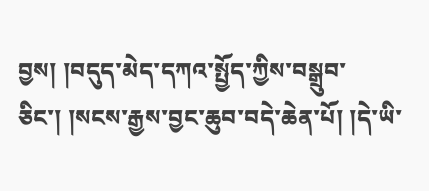བྱས། །བདུད་མེད་དཀའ་སྤྱོད་ཀྱིས་བསྒྲུབ་ཅིང་། །སངས་རྒྱས་བྱང་ཆུབ་བདེ་ཆེན་པོ། །དེ་ཡི་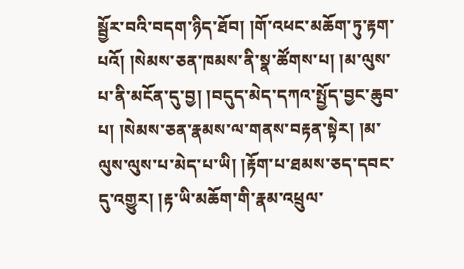སྦྱོར་བའི་བདག་ཉིད་ཐོབ། །གོ་འཕང་མཆོག་ཏུ་རྟག་པའོ། །སེམས་ཅན་ཁམས་ནི་སྣ་ཚོགས་པ། །མ་ལུས་པ་ནི་མངོན་དུ་བྱ། །བདུད་མེད་དཀའ་སྤྱོད་བྱང་ཆུབ་པ། །སེམས་ཅན་རྣམས་ལ་གནས་བརྟན་སྟེར། །མ་ལུས་ལུས་པ་མེད་པ་ཡི། །རྟོག་པ་ཐམས་ཅད་དབང་དུ་འགྱུར། །རྟ་ཡི་མཆོག་གི་རྣམ་འཕྲུལ་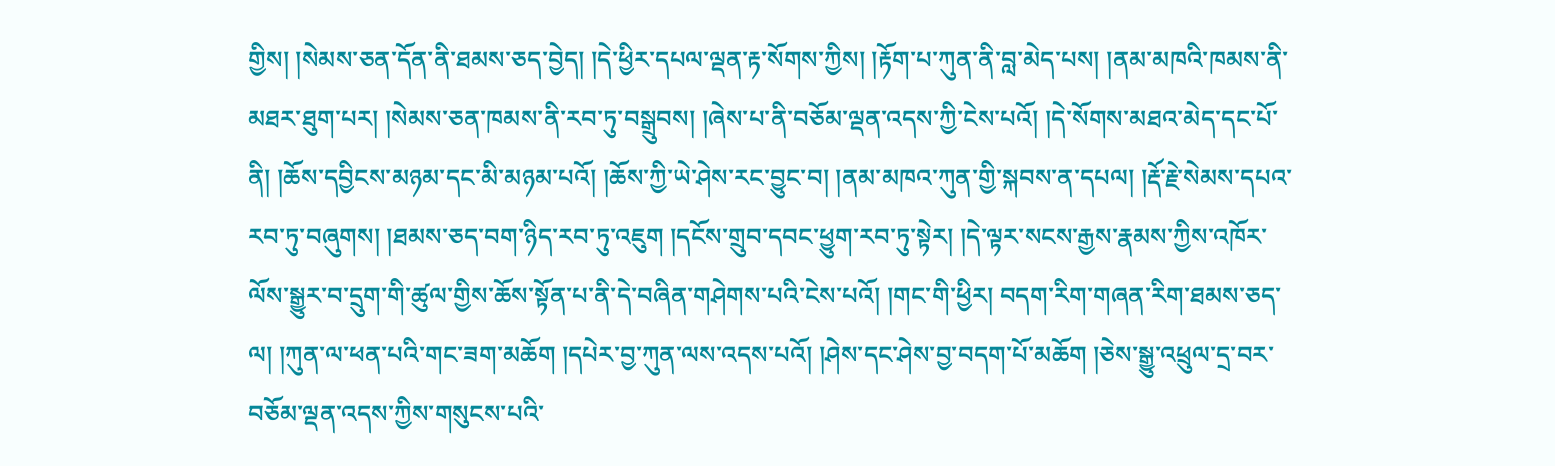གྱིས། །སེམས་ཅན་དོན་ནི་ཐམས་ཅད་བྱེད། །དེ་ཕྱིར་དཔལ་ལྡན་རྟ་སོགས་ཀྱིས། །རྟོག་པ་ཀུན་ནི་བླ་མེད་པས། །ནམ་མཁའི་ཁམས་ནི་མཐར་ཐུག་པར། །སེམས་ཅན་ཁམས་ནི་རབ་ཏུ་བསྒྲུབས། །ཞེས་པ་ནི་བཅོམ་ལྡན་འདས་ཀྱི་ངེས་པའོ། །དེ་སོགས་མཐའ་མེད་དང་པོ་ནི། །ཆོས་དབྱིངས་མཉམ་དང་མི་མཉམ་པའོ། །ཆོས་ཀྱི་ཡེ་ཤེས་རང་བྱུང་བ། །ནམ་མཁའ་ཀུན་གྱི་སྐབས་ན་དཔལ། །རྡོ་རྗེ་སེམས་དཔའ་རབ་ཏུ་བཞུགས། །ཐམས་ཅད་བག་ཉིད་རབ་ཏུ་འཇུག །དངོས་གྲུབ་དབང་ཕྱུག་རབ་ཏུ་སྟེར། །དེ་ལྟར་སངས་རྒྱས་རྣམས་ཀྱིས་འཁོར་ལོས་སྒྱུར་བ་དྲུག་གི་ཚུལ་གྱིས་ཆོས་སྟོན་པ་ནི་དེ་བཞིན་གཤེགས་པའི་ངེས་པའོ། །གང་གི་ཕྱིར། བདག་རིག་གཞན་རིག་ཐམས་ཅད་ལ། །ཀུན་ལ་ཕན་པའི་གང་ཟག་མཆོག །དཔེར་བྱ་ཀུན་ལས་འདས་པའོ། །ཤེས་དང་ཤེས་བྱ་བདག་པོ་མཆོག །ཅེས་སྒྱུ་འཕྲུལ་དྲ་བར་བཅོམ་ལྡན་འདས་ཀྱིས་གསུངས་པའི་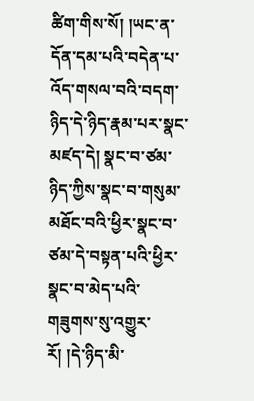ཚིག་གིས་སོ། །ཡང་ན་དོན་དམ་པའི་བདེན་པ་འོད་གསལ་བའི་བདག་ཉིད་དེ་ཉིད་རྣམ་པར་སྣང་མཛད་དེ། སྣང་བ་ཙམ་ཉིད་ཀྱིས་སྣང་བ་གསུམ་མཐོང་བའི་ཕྱིར་སྣང་བ་ཙམ་དེ་བསྟན་པའི་ཕྱིར་སྣང་བ་མེད་པའི་གཟུགས་སུ་འགྱུར་རོ། །དེ་ཉིད་མི་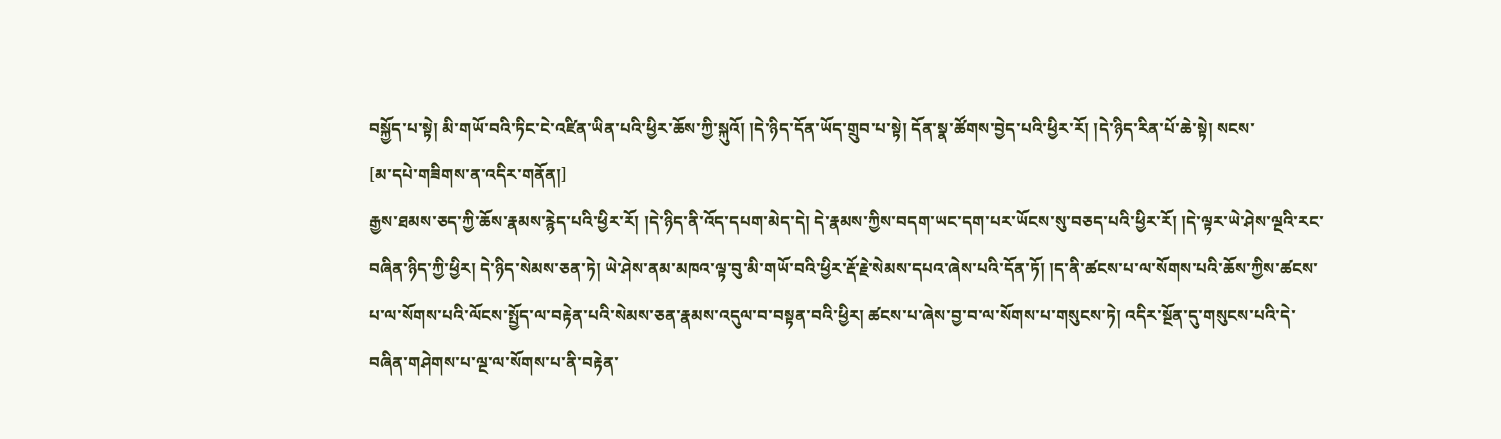བསྐྱོད་པ་སྟེ། མི་གཡོ་བའི་ཏིང་ངེ་འཛིན་ཡིན་པའི་ཕྱིར་ཆོས་ཀྱི་སྐུའོ། །དེ་ཉིད་དོན་ཡོད་གྲུབ་པ་སྟེ། དོན་སྣ་ཚོགས་བྱེད་པའི་ཕྱིར་རོ། །དེ་ཉིད་རིན་པོ་ཆེ་སྟེ། སངས་
[མ་དཔེ་གཟིགས་ན་འདིར་གནོན།]
རྒྱས་ཐམས་ཅད་ཀྱི་ཆོས་རྣམས་རྙེད་པའི་ཕྱིར་རོ། །དེ་ཉིད་ནི་འོད་དཔག་མེད་དེ། དེ་རྣམས་ཀྱིས་བདག་ཡང་དག་པར་ཡོངས་སུ་བཅད་པའི་ཕྱིར་རོ། །དེ་ལྟར་ཡེ་ཤེས་ལྔའི་རང་བཞིན་ཉིད་ཀྱི་ཕྱིར། དེ་ཉིད་སེམས་ཅན་ཏེ། ཡེ་ཤེས་ནམ་མཁའ་ལྟ་བུ་མི་གཡོ་བའི་ཕྱིར་རྡོ་རྗེ་སེམས་དཔའ་ཞེས་པའི་དོན་ཏོ། །ད་ནི་ཚངས་པ་ལ་སོགས་པའི་ཆོས་ཀྱིས་ཚངས་པ་ལ་སོགས་པའི་ལོངས་སྤྱོད་ལ་བརྟེན་པའི་སེམས་ཅན་རྣམས་འདུལ་བ་བསྟན་བའི་ཕྱིར། ཚངས་པ་ཞེས་བྱ་བ་ལ་སོགས་པ་གསུངས་ཏེ། འདིར་སྔོན་དུ་གསུངས་པའི་དེ་བཞིན་གཤེགས་པ་ལྔ་ལ་སོགས་པ་ནི་བརྟེན་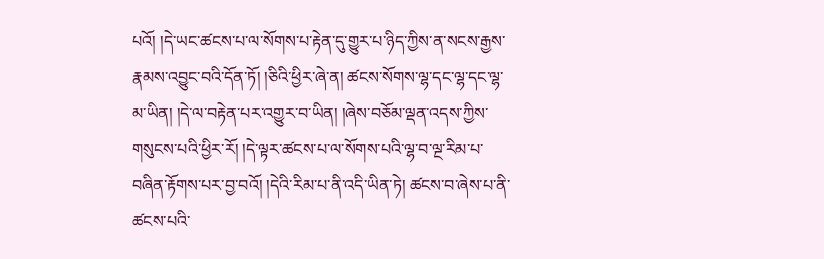པའོ། །དེ་ཡང་ཚངས་པ་ལ་སོགས་པ་རྟེན་དུ་གྱུར་པ་ཉིད་ཀྱིས་ན་སངས་རྒྱས་རྣམས་འབྱུང་བའི་དོན་ཏོ། །ཅིའི་ཕྱིར་ཞེ་ན། ཚངས་སོགས་ལྷ་དང་ལྷ་དང་ལྷ་མ་ཡིན། །དེ་ལ་བརྟེན་པར་འགྱུར་བ་ཡིན། །ཞེས་བཅོམ་ལྡན་འདས་ཀྱིས་གསུངས་པའི་ཕྱིར་རོ། །དེ་ལྟར་ཚངས་པ་ལ་སོགས་པའི་ལྷ་བ་ལྔ་རིམ་པ་བཞིན་རྟོགས་པར་བྱ་བའོ། །དེའི་རིམ་པ་ནི་འདི་ཡིན་ཏེ། ཚངས་བ་ཞེས་པ་ནི་ཚངས་པའི་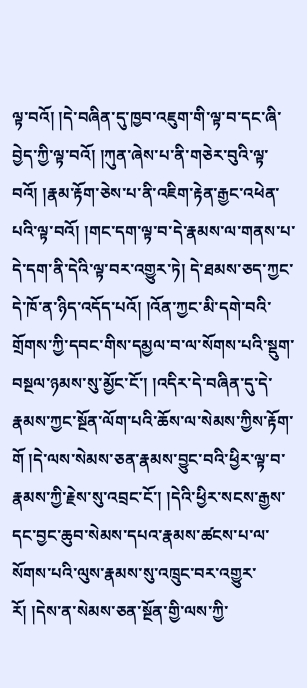ལྟ་བའོ། །དེ་བཞིན་དུ་ཁྱབ་འཇུག་གི་ལྟ་བ་དང་ཞི་བྱེད་ཀྱི་ལྟ་བའོ། །ཀུན་ཞེས་པ་ནི་གཅེར་བུའི་ལྟ་བའོ། །རྣམ་རྟོག་ཅེས་པ་ནི་འཇིག་རྟེན་རྒྱང་འཕེན་པའི་ལྟ་བའོ། །གང་དག་ལྟ་བ་དེ་རྣམས་ལ་གནས་པ་དེ་དག་ནི་དེའི་ལྟ་བར་འགྱུར་ཏེ། དེ་ཐམས་ཅད་ཀྱང་དེ་ཁོ་ན་ཉིད་འདོད་པའོ། །འོན་ཀྱང་མི་དགེ་བའི་གྲོགས་ཀྱི་དབང་གིས་དམྱལ་བ་ལ་སོགས་པའི་སྡུག་བསྔལ་ཉམས་སུ་མྱོང་ངོ་། །འདིར་དེ་བཞིན་དུ་དེ་རྣམས་ཀྱང་སྔོན་ལོག་པའི་ཆོས་ལ་སེམས་ཀྱིས་རྟོག་གོ །དེ་ལས་སེམས་ཅན་རྣམས་བྱུང་བའི་ཕྱིར་ལྟ་བ་རྣམས་ཀྱི་རྗེས་སུ་འབྲང་ངོ་། །དེའི་ཕྱིར་སངས་རྒྱས་དང་བྱང་ཆུབ་སེམས་དཔའ་རྣམས་ཚངས་པ་ལ་སོགས་པའི་ལུས་རྣམས་སུ་འཁྲུང་བར་འགྱུར་རོ། །དེས་ན་སེམས་ཅན་སྔོན་གྱི་ལས་ཀྱི་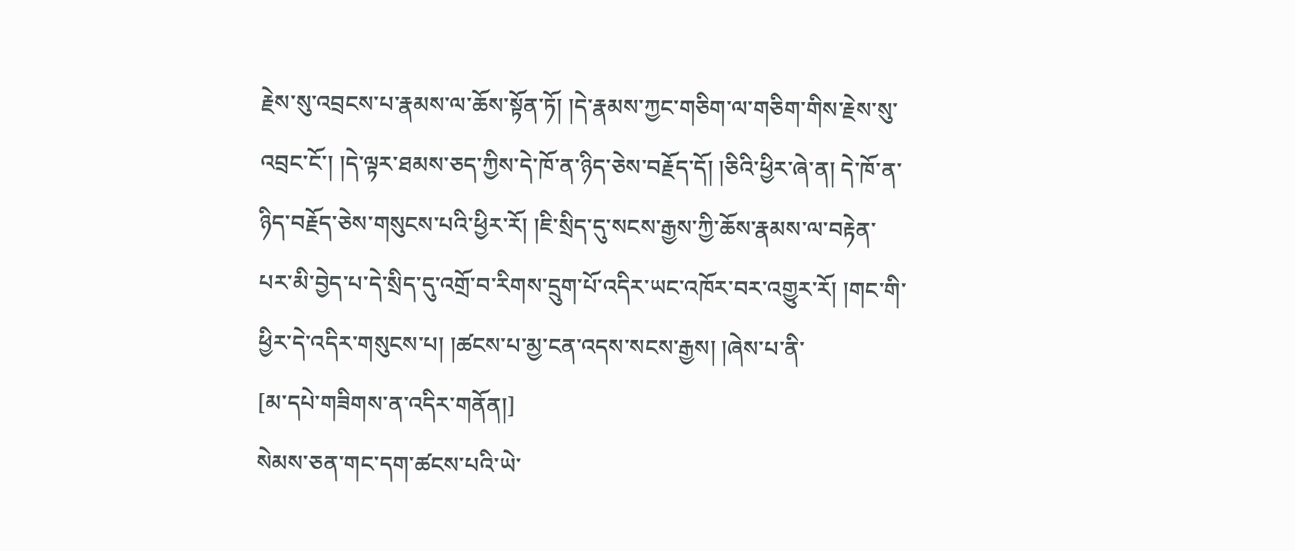རྗེས་སུ་འབྲངས་པ་རྣམས་ལ་ཆོས་སྟོན་ཏོ། །དེ་རྣམས་ཀྱང་གཅིག་ལ་གཅིག་གིས་རྗེས་སུ་འབྲང་ངོ་། །དེ་ལྟར་ཐམས་ཅད་ཀྱིས་དེ་ཁོ་ན་ཉིད་ཅེས་བརྗོད་དོ། །ཅིའི་ཕྱིར་ཞེ་ན། དེ་ཁོ་ན་ཉིད་བརྗོད་ཅེས་གསུངས་པའི་ཕྱིར་རོ། །ཇི་སྲིད་དུ་སངས་རྒྱས་ཀྱི་ཆོས་རྣམས་ལ་བརྟེན་པར་མི་བྱེད་པ་དེ་སྲིད་དུ་འགྲོ་བ་རིགས་དྲུག་པོ་འདིར་ཡང་འཁོར་བར་འགྱུར་རོ། །གང་གི་ཕྱིར་དེ་འདིར་གསུངས་པ། །ཚངས་པ་མྱ་ངན་འདས་སངས་རྒྱས། །ཞེས་པ་ནི་
[མ་དཔེ་གཟིགས་ན་འདིར་གནོན།]
སེམས་ཅན་གང་དག་ཚངས་པའི་ཡེ་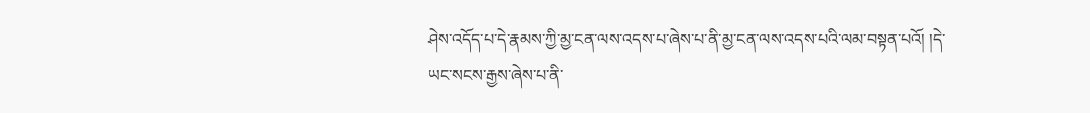ཤེས་འདོད་པ་དེ་རྣམས་ཀྱི་མྱ་ངན་ལས་འདས་པ་ཞེས་པ་ནི་མྱ་ངན་ལས་འདས་པའི་ལམ་བསྟན་པའོ། །དེ་ཡང་སངས་རྒྱས་ཞེས་པ་ནི་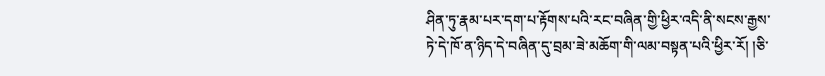ཤིན་ཏུ་རྣམ་པར་དག་པ་རྟོགས་པའི་རང་བཞིན་གྱི་ཕྱིར་འདི་ནི་སངས་རྒྱས་ཏེ་དེ་ཁོ་ན་ཉིད་དེ་བཞིན་དུ་བྲམ་ཟེ་མཆོག་གི་ལམ་བསྟན་པའི་ཕྱིར་རོ། །ཅི་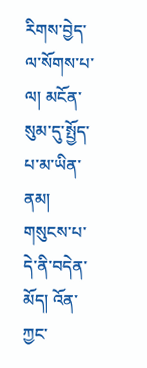རིགས་བྱེད་ལ་སོགས་པ་ལ། མངོན་སུམ་དུ་སྤྱོད་པ་མ་ཡིན་ནམ། གསུངས་པ་དེ་ནི་བདེན་མོད། འོན་ཀྱང་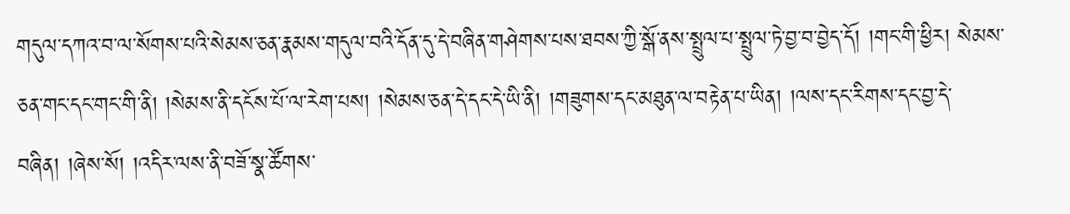གདུལ་དཀའ་བ་ལ་སོགས་པའི་སེམས་ཅན་རྣམས་གདུལ་བའི་དོན་དུ་དེ་བཞིན་གཤེགས་པས་ཐབས་ཀྱི་སྒོ་ནས་སྤྲུལ་པ་སྤྲུལ་ཏེ་བྱ་བ་བྱེད་དོ། །གང་གི་ཕྱིར། སེམས་ཅན་གང་དང་གང་གི་ནི། །སེམས་ནི་དངོས་པོ་ལ་རེག་པས། །སེམས་ཅན་དེ་དང་དེ་ཡི་ནི། །གཟུགས་དང་མཐུན་ལ་བརྟེན་པ་ཡིན། །ལས་དང་རིགས་དང་བྱ་དེ་བཞིན། །ཞེས་སོ། །འདིར་ལས་ནི་བཟོ་སྣ་ཚོགས་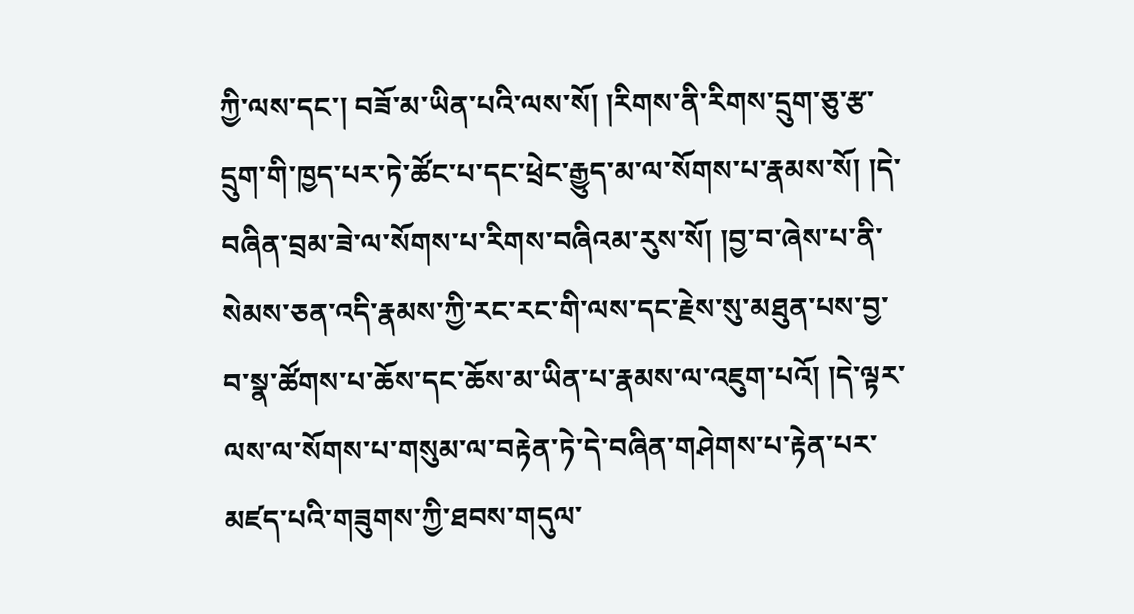ཀྱི་ལས་དང་། བཟོ་མ་ཡིན་པའི་ལས་སོ། །རིགས་ནི་རིགས་དྲུག་ཅུ་རྩ་དྲུག་གི་ཁྱད་པར་ཏེ་ཚོང་པ་དང་ཕྲེང་རྒྱུད་མ་ལ་སོགས་པ་རྣམས་སོ། །དེ་བཞིན་བྲམ་ཟེ་ལ་སོགས་པ་རིགས་བཞིའམ་རུས་སོ། །བྱ་བ་ཞེས་པ་ནི་སེམས་ཅན་འདི་རྣམས་ཀྱི་རང་རང་གི་ལས་དང་རྗེས་སུ་མཐུན་པས་བྱ་བ་སྣ་ཚོགས་པ་ཆོས་དང་ཆོས་མ་ཡིན་པ་རྣམས་ལ་འཇུག་པའོ། །དེ་ལྟར་ལས་ལ་སོགས་པ་གསུམ་ལ་བརྟེན་ཏེ་དེ་བཞིན་གཤེགས་པ་རྟེན་པར་མཛད་པའི་གཟུགས་ཀྱི་ཐབས་གདུལ་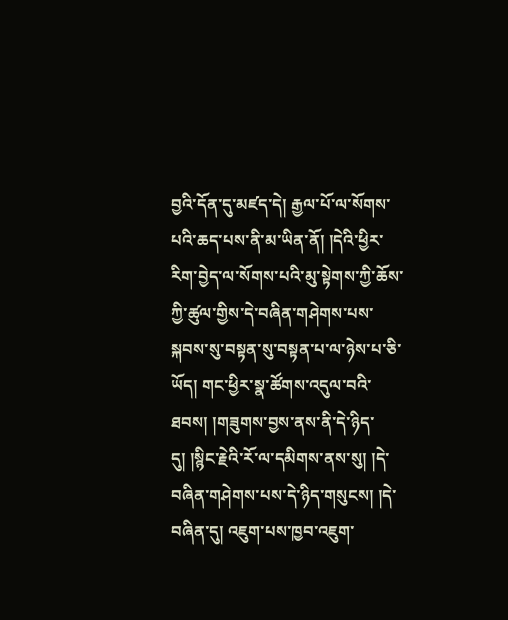བྱའི་དོན་དུ་མཛད་དེ། རྒྱལ་པོ་ལ་སོགས་པའི་ཆད་པས་ནི་མ་ཡིན་ནོ། །དེའི་ཕྱིར་རིག་བྱེད་ལ་སོགས་པའི་མུ་སྟེགས་ཀྱི་ཆོས་ཀྱི་ཚུལ་གྱིས་དེ་བཞིན་གཤེགས་པས་སྐབས་སུ་བསྟན་སུ་བསྟན་པ་ལ་ཉེས་པ་ཅི་ཡོད། གང་ཕྱིར་སྣ་ཚོགས་འདུལ་བའི་ཐབས། །གཟུགས་བྱས་ནས་ནི་དེ་ཉིད་དུ། །སྙིང་རྗེའི་རོ་ལ་དམིགས་ནས་སུ། །དེ་བཞིན་གཤེགས་པས་དེ་ཉིད་གསུངས། །དེ་བཞིན་དུ། འཇུག་པས་ཁྱབ་འཇུག་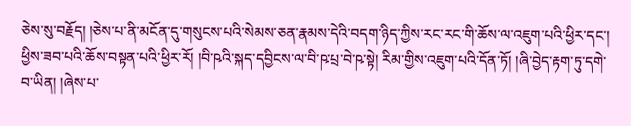ཅེས་སུ་བརྗོད། །ཅེས་པ་ནི་མངོན་དུ་གསུངས་པའི་སེམས་ཅན་རྣམས་དེའི་བདག་ཉིད་ཀྱིས་རང་རང་གི་ཆོས་ལ་འཇུག་པའི་ཕྱིར་དང་། ཕྱིས་ཟབ་པའི་ཆོས་བསྟན་པའི་ཕྱིར་རོ། །བི་ཥའི་སྐད་དབྱིངས་ལ་བི་ཥ་པྲ་བེ་ཥ་སྟེ། རིམ་གྱིས་འཇུག་པའི་དོན་ཏོ། །ཞི་བྱེད་རྟག་ཏུ་དགེ་བ་ཡིན། །ཞེས་པ་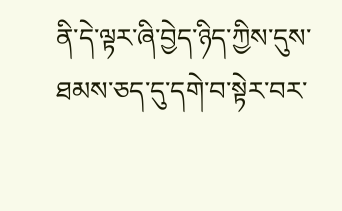ནི་དེ་ལྟར་ཞི་བྱེད་ཉིད་ཀྱིས་དུས་ཐམས་ཅད་དུ་དགེ་བ་སྟེར་བར་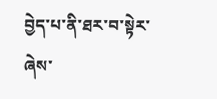བྱེད་པ་ནི་ཐར་བ་སྟེར་ཞེས་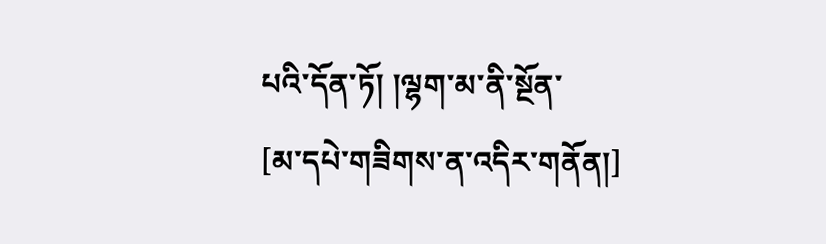པའི་དོན་ཏོ། །ལྷག་མ་ནི་སྔོན་
[མ་དཔེ་གཟིགས་ན་འདིར་གནོན།]